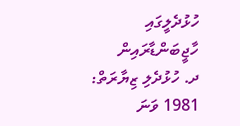ހުޅުދެލީގައި ހާޖީބަންޑާރައިން
ދ. ހުޅުދެލި ޒިޔާރަތް: 1981 ވަނަ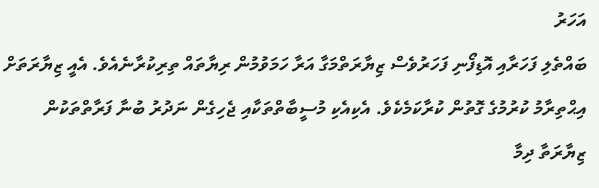އަހަރު
ބައްތެލި ފަހަރާއި އޮޑިފޯނި ފަހަރުވެސް ޒިޔާރަތްމަގާ އަރާ ހަމަވުމުން ރިޔާތައް ތިރިކުރާނެއެވެ. އެއީ ޒިޔާރަތަށް އިޙްތިރާމު ކުރުމުގެ ގޮތުން ކުރާކަމެކެވެ. އެކިއެކި މުސީބާތްތަކާއި ޖެހިގެން ނަދުރު ބުނާ ފަރާތްތަކުން ޒިޔާރަތާ ދިމާ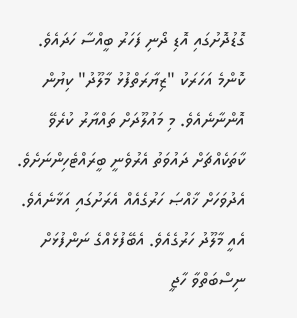ގޮޑުދޮށުގައި އޮޑި ދޯނި ފަހަރު ބީއްސާ ހަދައެވެ. ކޮންމެ އަހަރަކު "ޒިޔާރަތްފުޅު މާލޫދު" ކިޔުން އޮންނާނެއެވެ. މި މައުލޫދަށް ތައްޔާރު ކުރެވޭ ކާތަކެއްޗަށް ދައުވަތު އެރުވެނީ ބީރައްޓެހިންނަށެވެ. އެދުވަހަށް ޚާއްޞަ ހަރުގެއެއް އެރަށުގައި އަޅާނެއެވެ. އެއީ މާލޫދު ހަރުގެއެވެ. އެބޭފުޅެއްގެ ނަންފުޅަށް ނިސްބަތްވާ ހާޖީ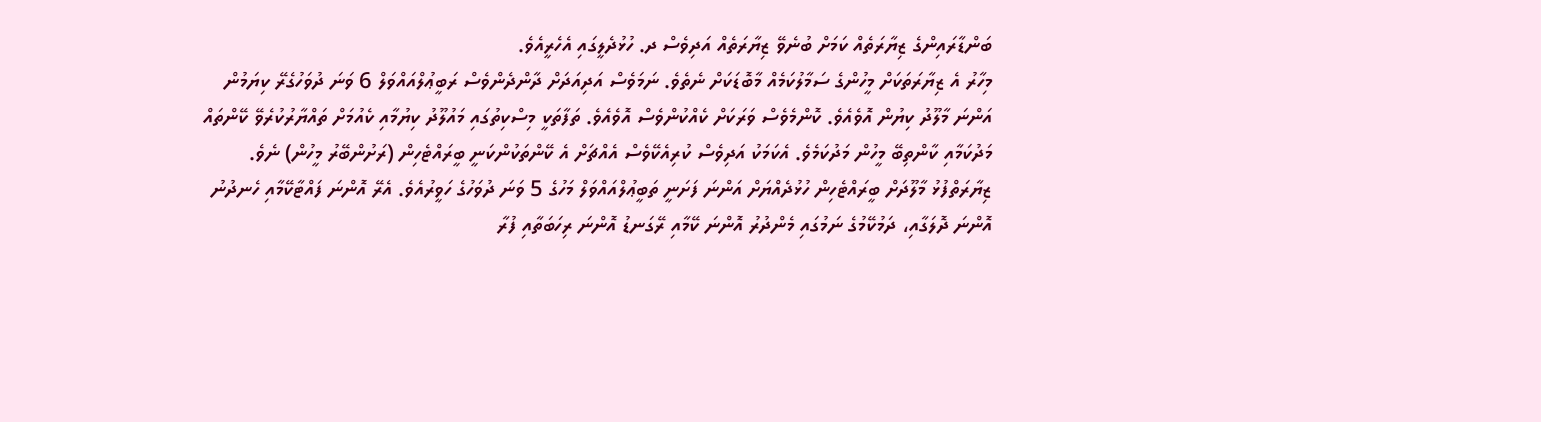ބަންޑާރައިންގެ ޒިޔާރަތެއް ކަމަށް ބުނެވޭ ޒިޔާރަތެއް އަދިވެސް ދ. ހުޅުދެލީގައި އެހެރީއެވެ.
މިހާރު އެ ޒިޔާރަތަކަށް މީހުންގެ ސަމާލުކަމެއް މާބޮޑަކަށް ނެތެވެ. ނަމަވެސް އަދިއަދަށް ދާންދެންވެސް ރަބީޢުލްއައްވަލް 6 ވަނަ ދުވަހުގެރޭ ކިޔަމުން އަންނަ މާލޫދު ކިޔުން އޮވެއެވެ. ކޮންމެވެސް ވަރަކަށް ކެއްކުންވެސް އޮވެއެވެ. ތަފާތަކީ މިސްކިތުގައި މައުލޫދު ކިޔުމާއި ކެއުމަށް ތައްޔާރުކުރެވޭ ކޭންތައް މަދުކަމާއި ކާންތިބޭ މީހުން މަދުކަމެވެ. އެކަމަކު އަދިވެސް ކުރިއެކޭވެސް އެއްޗަށް އެ ކޭންތަކުންކަނީ ބީރައްޓެހިން (ރަށުންބޭރު މީހުން) ނެވެ.
ޒިޔާރަތްފުޅު މާލޫދަށް ބީރައްޓެހިން ހުޅުދެއްޔަށް އަންނަ ފަށަނީ ތަބީޢުލްއައްވަލް މަހުގެ 5 ވަނަ ދުވަހުގެ ހަވީރުއެވެ. އެރޭ އޮންނަ ފައްޓާކޭމާއި ހެނދުނު އޮންނަ ދޮލަގާއި، ދަމުކޭމުގެ ނަމުގައި މެންދުރު އޮންނަ ކޭމާއި ރޭގަނޑު އޮންނަ ރިހަބަތާއި ފުރާ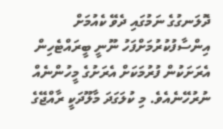ދޮލަނގުގެ ނަމުގައި ދެވޭ ކެއުމަށް އިންސާފުކުރުމަށްފަހު ނޫނީ ބީރައްޓެހިން އެރަށަކުން ފުރުމަކަށް އެރަށުގެ މީހުންނެއް ނުރުހޭނެއެވެ. މި ކުލަގަދަ މާލޫދަކީ ރާއްޖޭގެ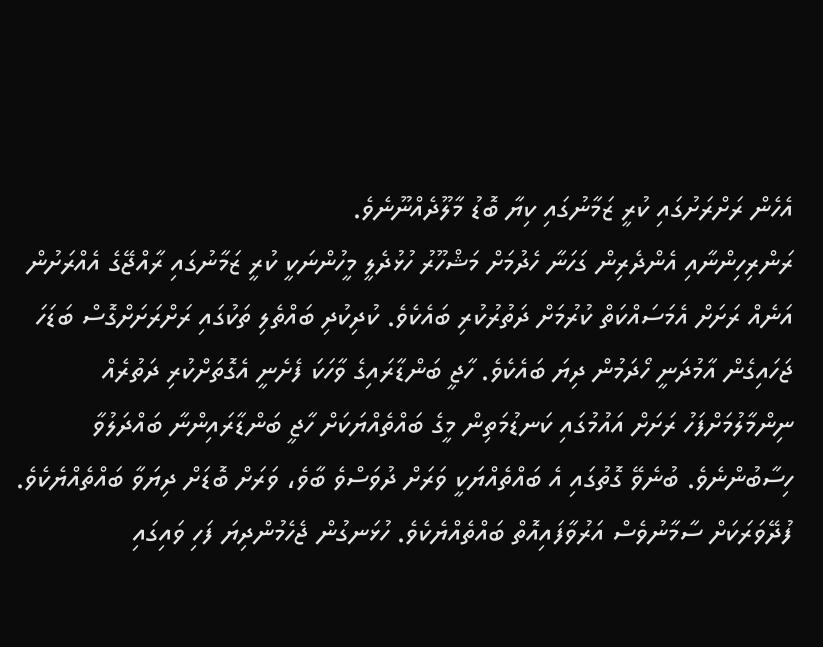އެހެން ރަށްރަށުގައި ކުރީ ޒަމާނުގައި ކިޔާ ބޮޑު މާލޫދެއްނޫނެވެ.
ރަންރިހިންނާއި އެންދެރިން ގަހަނާ ހެދުމަށް މަޝްހޫރު ހުޅުދެލީ މީހުންނަކީ ކުރީ ޒަމާނުގައި ރާއްޖޭގެ އެއްރަށުން އަނެއް ރަށަށް އެމަސައްކަތް ކުރުމަށް ދަތުރުކުރި ބައެކެވެ. ކުދިކުދި ބައްތެލި ތަކުގައި ރަށްރަށަށްގޮސް ބަޑަހަ ޖަހައިގެން އާމުދަނީ ހޯދަމުން ދިޔަ ބައެކެވެ. ހާޖީ ބަންޑާރައިގެ ވާހަކަ ފެށެނީ އެގޮތަށްކުރި ދަތުރެއް ނިންމާލުމަށްފަހު ރަށަށް އައުމުގައި ކަނޑުމަތިން މީގެ ބައްތެއްޔަކަށް ހާޖީ ބަންޑާރައިންނާ ބައްދަލުވާ ހިސާބުންނެވެ. ބުނެވޭ ގޮތުގައި އެ ބައްތެއްޔަކީ ވަރަށް ދުވަސްވެ ބާވެ، ވަރަށް ބޮޑަށް ދިޔަވާ ބައްތެއްޔެކެވެ. ފުދޭވަރަކަށް ސާމާނުވެސް އަރުވާފައިއޮތް ބައްތެއްޔެކެވެ. ހުޅަނގުން ޖެހެމުންދިޔަ ފަހި ވައިގައި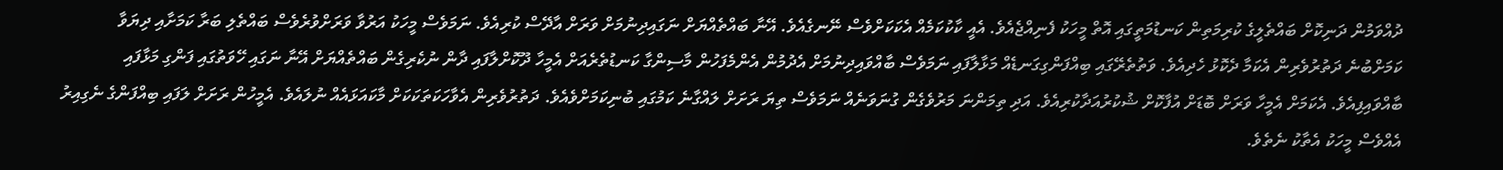ދުއްވަމުން ދަނިކޮށް ބައްތެލީގެ ކުރިމަތިން ކަނޑުމަތީގައި އޮތް މީހަކު ފެނިއްޖެއެވެ. އެއީ ކާކުކަމެއް އެކަކަށްވެސް ނޭނގެއެވެ. އޭނާ ބައްތެއްޔަށް ނަގައިދިނުމަށް ވަރަށް އާދޭސް ކުރިއެވެ. ނަމަވެސް މީހަކު އަރުވާ ވަރަށްވުރެވެސް ބައްތެލި ބަރާ ކަމަށާއި ދިޔަވާ ކަމަށްބުނެ ދަތުރުވެރިން އެކަމާ ދެކޮޅު ހެދިއެވެ. ވަތުތެރޭގައި ބިއްފަންގިގަނޑެއް މަޅާލާފައި ނަމަވެސް ބާއްވައިދިނުމަށް އެދުމުން އެންމެފަހުން މާސިންގާ ކަނޑުތެރެއަށް އެމީހާ ދޫކޮށްލާފައި ދާން ނުކެރިގެން ބައްތެއްޔަށް އޭނާ ނަގައި ހޭވަތުގައި ފަންގި މަޅާފައި ބާއްވައިފިއެވެ. އެކަމަށް އެމީހާ ވަރަށް ބޮޑަށް އުފާކޮށް ޝުކުރުއަދާކުރިއެވެ. އަދި ތިމަންނަ މަރުވެގެން ގުނަވަނެއް ނަމަވެސް ތިޔަ ރަށަށް ލައްގާނެ ކަމުގައި ބުނިކަމަށްވެއެވެ. ދަތުރުވެރިން އެވާހަކަތަކަކަށް މާކައަޅައެއް ނުލައެވެ. އެމީހުން ރަށަށް ލަފައި ބިއްފަންގެ ނެގިއިރު އެއްވެސް މީހަކު އެތާކު ނެތެވެ.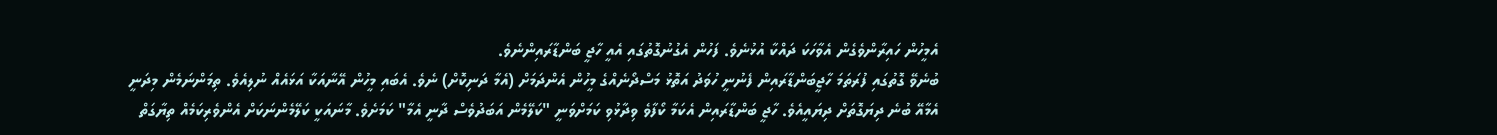އެމީހުން ހައިރާންވެގެން އެވާހަކަ ދައްކާ އުޅުނެވެ. ފަހުން އެގުނުގޮތުގައި އެއީ ހާޖީ ބަންޑާރައިންނެވެ.
ބުނެވޭ ގޮތުގައި ފުރަތަމަ ހާޖީބަންޑާރައިން ފެނުނީ ހުވަދު އަތޮޅު މަސްދޯނެއްގެ މީހުން އެންދަމަށް (އެމާ ދަނިކޮށް) ނެވެ. އެބައި މީހުން އޭނާއަކާ އަޅައެއް ނުލިއެވެ. ތިމަންނަމެން މިދަނީ އެމާއޭ ބުނެ ދިޔަގޮތަށް ދިޔައީއެވެ. ހާޖީ ބަންޑާރައިން އެކަމާ ކޯފާވެ ވިދާޅުވި ކަމަށްވަނީ "ކަލޭމެން އަބަދުވެސް ދާނީ އެމާ" ކަމަށެވެ. މާނައަކީ ކަލޭމެންނަކަށް އެންވެރިކަމެއް ތިޔާގަތް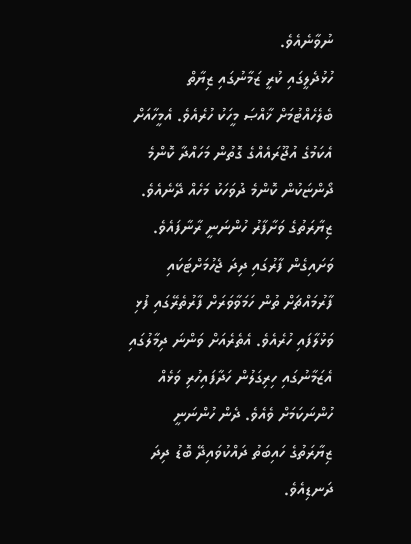ނުވާނެއެވެ.
ހުޅުދެލީގައި ކުރީ ޒަމާނުގައި ޒިޔާތް ބެލެހެއްޓުމަށް ޚާއްޞަ މީހަކު ހުރެއެވެ. އެމީހާއަށް އެކަމުގެ އުޖޫރައެއްގެ ގޮތުން މަހައްދާ ކޮންމެ ދޯންޏަކުން ކޮންމެ ދުވަހަކު މަހެއް ދޭނެއެވެ. ޒިޔާރަތުގެ ވަށާފާރު ހުންނަނީ ރާނާފައެވެ. ވަށައިގެން ފާރުގައި ދިދަ ޖެހުމަށްޓަކައި ފާރުމައްޗަށް ތުން ހަމަވާވަރަށް ފާރުތެރޭގައި ފުޅި ވަޅުލާފައި ހުރެއެވެ. އެތެރެއަށް ވަންނަ ދިމާލުގައި އެޒަމާނުގައި ހިރިގަލުން ހަދާފައިހުރި ވަޅެއް ހުންނަކަމަށް ވެއެވެ. ދެން ހުންނަނީ ޒިޔާރަތުގެ ހައިބަތު ދައްކުވައިދޭ ބޮޑު ދިދަ ދަނޑިއެވެ.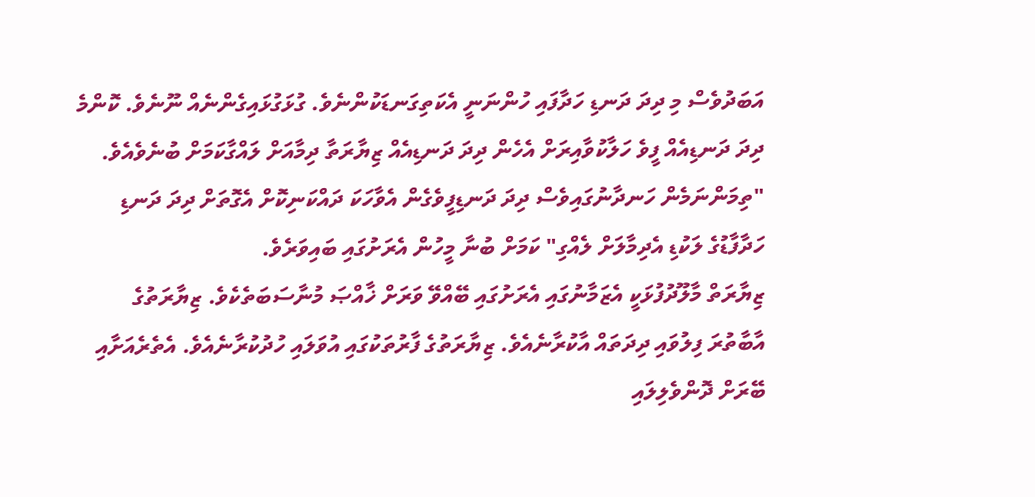އަބަދުވެސް މި ދިދަ ދަނޑި ހަދާފައި ހުންނަނީ އެކަތިގަނޑަކުންނެވެ. ގުޅަގުޅައިގެންނެއް ނޫނެވެ. ކޮންމެ ދިދަ ދަނޑިއެއް ފީވެ ހަލާކުވާއިރަށް އެހެން ދިދަ ދަނޑިއެއް ޒިޔާރަތާ ދިމާއަށް ލައްގާކަމަށް ބުނެވެއެވެ. "ތިމަންނަމެން ހަނދާނުގައިވެސް ދިދަ ދަނޑިފީވެގެން އެވާހަކަ ދައްކަނިކޮށް އެގޮތަށް ދިދަ ދަނޑި ހަދާފާޑުގެ ލަކުޑި އެދިމާލަށް ލެއްގި" ކަމަށް ބުނާ މީހުން އެރަށުގައި ބައިވަރެވެ.
ޒިޔާރަތް މާލޫދުފުޅަކީ އެޒަމާނުގައި އެރަށުގައި ބޭއްވޭ ވަރަށް ޚާއްޞަ މުނާސަބަތެކެވެ. ޒިޔާރަތުގެ އާބާތުރަ ފިލުވައި ދިދަތައް އާކުރާނެއެވެ. ޒިޔާރަތުގެ ފާރުތަކުގައި އުވަލައި ހުދުކުރާނެއެވެ. އެތެރެއަށާއި ބޭރަށް ދޮންވެލިލައި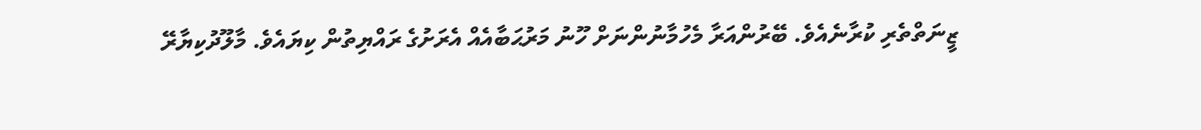ޒީނަތްތެރި ކުރާނެއެވެ. ބޭރުންއަރާ މެހުމާނުންނަށް ހޫނު މަރުޙަބާއެއް އެރަށުގެ ރައްޔިތުން ކިޔައެވެ. މާލޫދުކިޔާރޭ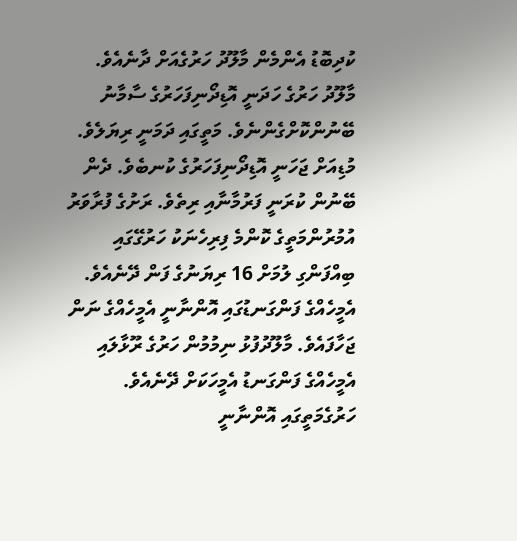ކުދިބޮޑު އެންމެން މާލޫދު ހަރުގެއަށް ދާނެއެވެ. މާލޫދު ހަރުގެ ހަދަނީ އޮޑިދޯނިފަހަރުގެ ސާމާނު ބޭނުންކޮށްގެންނެވެ. މަތީގައި ދަމަނީ ރިޔަލެވެ. މުޑިއަށް ޖަހަނީ އޮޑިދޯނިފަހަރުގެ ކުނބެވެ. ދެން ބޭނުން ކުރަނީ ފަރުމާނާއި ރިތެވެ. ރަށުގެ ފުރާވަރު އުމުރުންމަތީގެ ކޮންމެ ފިރިހެނަކު ހަރުގޭގައި ބިއްފަންގި ލުމަށް 16 ރިޔަނުގެ ފަން ދޭނެއެވެ. އެމީހެއްގެ ފަންގަނޑުގައި އޮންނާނީ އެމީހެއްގެ ނަން ޖަހާފައެވެ. މާލޫދުފުޅު ނިމުމުން ހަރުގެ ރޫޅާލައި އެމީހެއްގެ ފަންގަނޑު އެމީހަކަށް ދޭނެއެވެ. ހަރުގެމަތީގައި އޮންނާނީ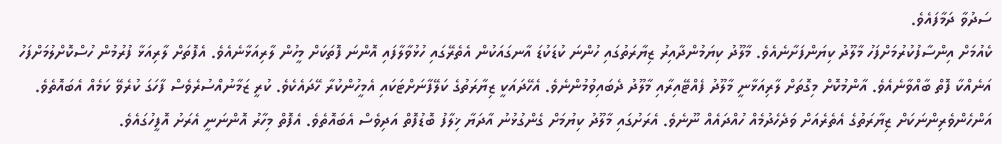ސަދުވާ ދަމާފައެވެ.
ކެއުމަށް އިންސާފުކުރުމަށްފަހު މާލޫދު ކިޔަންފަށާނެއެވެ. މާލޫދު ކިޔަމުންދާއިރު ޒިޔާރަތުގައި ހުންނަ ކުޑަކުޑަ އާނގައަކުން އެތެރޭގައި ހުޅުވާލާފައި އޮންނަ ފޮތަކަށް މީހުން ލާރިއަޅާނެއެވެ. އެފޮތަށް ލާރިއަޅާ ފުރުމުން ހުސްކޮށްލުމަށްފަހު އަނެއްކާ ފޮތް ބާއްވާނެއެވެ. އާންމުކޮށް މިގޮތަށް ލާރިއަޅާނީ މާލޫދު ފެއްޓޭއިރާއި މާލޫދު ދެބައިވުމުންނެވެ. އެހޭދައަކީ ޒިޔާރަތުގެ ކަލޭފާނަށްޓަކައި އެމީހުންކުރާ ހޭދައެކެވެ. ކުރީ ޒަމާނުއްސުރެވެސް ފާހަގަ ކުރެވޭ ކަމެއް އެބައޮތެވެ. އަންހެންވެރިންނަކަށް ޒިޔާރަތުގެ އެތެރެއަށް ވަދެހެދުމެއް ހުއްދައެއް ނޫނެވެ. އެރަށުގައި މާލޫދު ކިޔުމަށް ގެންގުޅުނު އާދަޔާ ޚިލާފު ބޮޑުފޮތް އަދިވެސް އެބައޮތެވެ. އެފޮތް މިހާރު އޮންނަނީ އެރަށު އޮފީހުގައެވެ.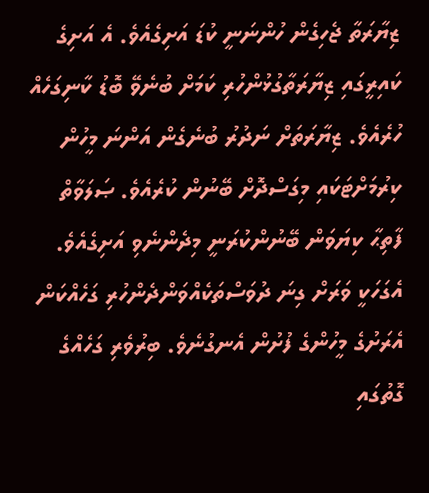ޒިޔާރަތާ ޖެހިގެން ހުންނަނީ ކުޑަ އަށިގެއެވެ. އެ އަށިގެ ކައިރީގައި ޒިޔާރަތާގުޅުންހުރި ކަމަށް ބުނެވޭ ބޮޑު ކާނިގަހެއް ހުރެއެވެ. ޒިޔާރަތަށް ނަދުރު ބުނެގެން އަންނަ މީހުން ކިރުމަށްޓަކައި މިގަސްދޮށް ބޭނުން ކުރެއެވެ. ޞަލަވާތް ފާތިޙާ ކިޔަވަން ބޭނުންކުރަނީ މިދެންނެވި އަށިގެއެވެ. އެގަހަކީ ވަރަށް ގިނަ ދުވަސްތަކެއްވަންދެންހުރި ގަހެއްކަން އެރަށުގެ މީހުންގެ ފުށުން އެނގުނެވެ. ބިރުވެރި ގަހެއްގެ ގޮތުގައި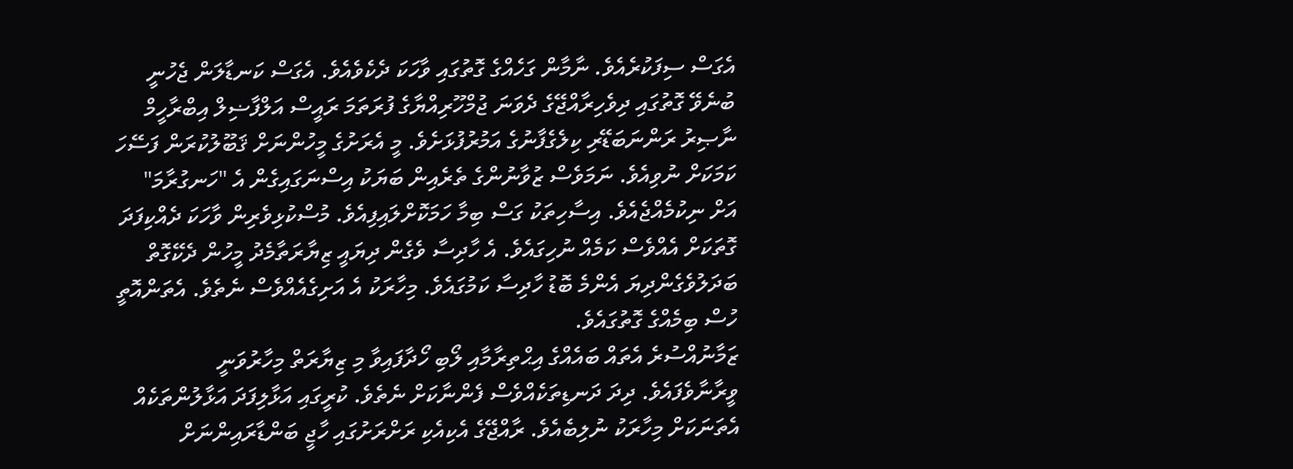އެގަސް ސިފަކުރެއެވެ. ނާމާން ގަހެއްގެ ގޮތުގައި ވާހަކަ ދެކެވެއެވެ. އެގަސް ކަނޑާލަން ޖެހުނީ ބުނެވޭ ގޮތުގައި ދިވެހިރާއްޖޭގެ ދެވަނަ ޖުމްހޫރިއްޔާގެ ފުރަތަމަ ރައީސް އަލްފާޟިލް އިބްރާހީމް ނާޞިރު ރަންނަބަޑޭރި ކިލެގެފާނުގެ އަމުރުފުޅަށެވެ. މީ އެރަށުގެ މީހުންނަށް ޤަބޫލުކުރަން ފަސޭހަ ކަމަކަށް ނުވިއެވެ. ނަމަވެސް ޒުވާނުންގެ ތެރެއިން ބަޔަކު އިސްނަގައިގެން އެ "ހަނގުރާމަ" އަށް ނިކުމެއްޖެއެވެ. އިސާހިތަކު ގަސް ބިމާ ހަމަކޮށްލައިފިއެވެ. މުސްކުޅިވެރިން ވާހަކަ ދެއްކިފަދަ ގޮތަކަށް އެއްވެސް ކަމެއް ނުހިގައެވެ. އެ ހާދިސާ ވެގެން ދިޔައީ ޒިޔާރަތާމެދު މީހުން ދެކޭގޮތް ބަދަލުވެގެންދިޔަ އެންމެ ބޮޑު ހާދިސާ ކަމުގައެވެ. މިހާރަކު އެ އަށިގެއެއްވެސް ނެތެވެ. އެތަންއޮތީ ހުސް ބިމެއްގެ ގޮތުގައެވެ.
ޒަމާނުއްސުރެ އެތައް ބައެއްގެ އިޙްތިރާމާއި ލޯބި ހޯދާފައިވާ މި ޒިޔާރަތް މިހާރުވަނީ ވީރާނާވެފައެވެ. ދިދަ ދަނޑިތަކެއްވެސް ފެންނާކަށް ނެތެވެ. ކުރީގައި އަޅާލިފަދަ އަޅާލުންތަކެއް އެތަނަކަށް މިހާރަކު ނުލިބެއެވެ. ރާއްޖޭގެ އެކިއެކި ރަށްރަށުގައި ހާޖީ ބަންޑާރައިންނަށް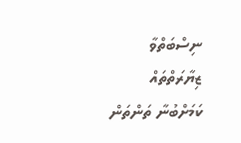ނިސްބަތްވާ ޒިޔާރަތްތައް ކަމަށްބުނާ ތަންތަން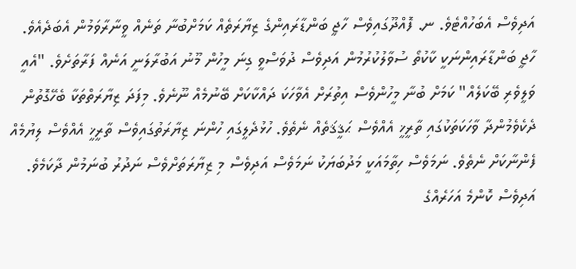އަދިވެސް އެބަހުއްޓެވެ. ނ. ފޮއްދޫގައިވެސް ހާޖީ ބަންޑާރައިންގެ ޒިޔާރަތެއް ކަމަށްބުނާ ތަނެއް ވީނާރާވަމުން އެބަދެއެވެ. ހާޖީ ބަންޑާރައިންނަކީ ކާކުތޯ ސުވާލުކުރުމުން އަދިވެސް ދުވަސްވީ ގިނަ މީހުން މޫނު އަބުރާލަނީ އަނެއް ފަރާތަށެވެ. "އެއީ ވަލީވެރި ބޭކަލެއް" ކަމަށް ބުނާ މީހުންވެސް އިތުރަށް އެވާހަކަ ދައްކާކަށް ބޭނުމެއް ނޫނެވެ. މިފަދަ ޒިޔާރަތްތަކާ ބެހޭގޮތުން ދެކެވެމުންދާ ވާހަކަތަކުގައި ތާރީޚީ އެއްވެސް ޙަޤީޤަތެއް ނެތެވެ. ހުޅުދެލީގައި ހުންނަ ޒިޔާރަތުގައިވެސް ތާރީޚީ އެއްވެސް ލިޔުމެއް ފެންނާކަށް ނެތެވެ. ނަމަވެސް ހިތާމައަކީ މަދުބަޔަކު ނަމަވެސް އަދިވެސް މި ޒިޔާރަތަށްވެސް ނަދުރު ބުނަމުން ދާކަމެވެ. އަދިވެސް ކޮންމެ އަހަރެއްގެ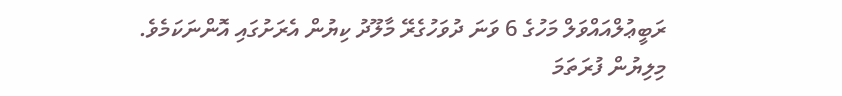ރަބީޢުލްއައްވަލް މަހުގެ 6 ވަނަ ދުވަހުގެރޭ މާލޫދު ކިޔުން އެރަށުގައި އޮންނަކަމެވެ.
މިލިޔުން ފުރަތަމަ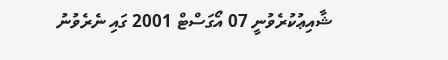ޝާއިޢުކުރެވުނީ 07 އޯގަސްޓް 2001 ގައި ނެރެވުނު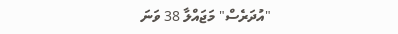"އުދަރެސް" މަޖައްލާ 38 ވަނަ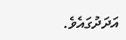އަދަދުގައެވެ.